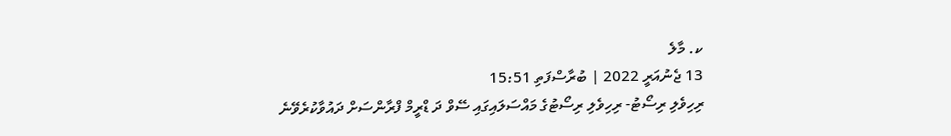ކ. މާލެ
13 ޖެނުއަރީ 2022 | ބުރާސްފަތި 15:51
ރިހިވެލި ރިސޯޓު- ރިހިވެލި ރިސޯޓުގެ މައްސަލައިގައި ސޭވް ދަ ޑްރީމް ފްރާންސަށް ދައުވާކުރެވޭނެ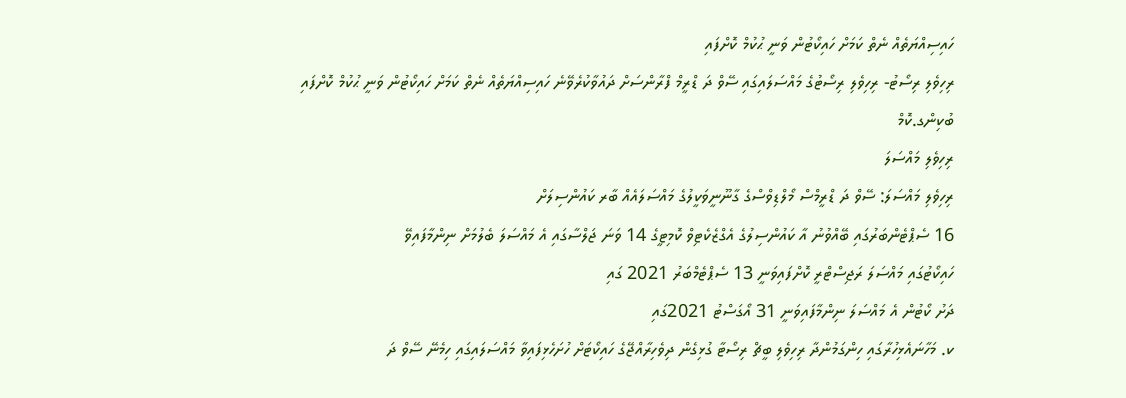ހައިސިއްޔަތެއް ނެތް ކަމަށް ހައިކޯޓުން ވަނީ ޙުކުމް ކޮށްފައި
ރިހިވެލި ރިސޯޓު- ރިހިވެލި ރިސޯޓުގެ މައްސަލައިގައި ސޭވް ދަ ޑްރީމް ފްރާންސަށް ދައުވާކުރެވޭނެ ހައިސިއްޔަތެއް ނެތް ކަމަށް ހައިކޯޓުން ވަނީ ޙުކުމް ކޮށްފައި
ބުކިންގ.ކޮމް
ރިހިވެލި މައްސަލަ
ރިހިވެލި މައްސަލަ: ސޭވް ދަ ޑްރީމްސް މޯލްޑިވްސްގެ ގާނޫނީވަކީލުގެ މައްސަލައެއް ބާރ ކައުންސިލަށް
16 ސެޕްޓެންބަރުގައި ބޭއްވުނު އާ ކައުންސިލުގެ އެގްޒެކެޓިވް ކޮމިޓީގެ 14 ވަނަ ޖަލްސާގައި އެ މައްސަލަ ބެލުމަށް ނިންމާފައިވޭ
ހައިކޯޓުގައި މައްސަލަ ރަޖިސްޓްރީ ކޮށްފައިވަނީ 13 ސެޕްޓެމްބަރު 2021 ގައި
ދަށު ކޯޓުން އެ މައްސަލަ ނިންމާފައިވަނީ 31 އޯގަސްޓު 2021ގައި
ކ. މަހާނައެޅިހުރާގައި ހިންގަމުންދާ ރިހިވެލި ބީޗް ރިސޯޓާ ގުޅިގެން ދިވެހިރާއްޖޭގެ ހައިކޯޓަށް ހުށަހެޅިފައިވާ މައްސަލައިގައި ހިމެނޭ ސޭވް ދަ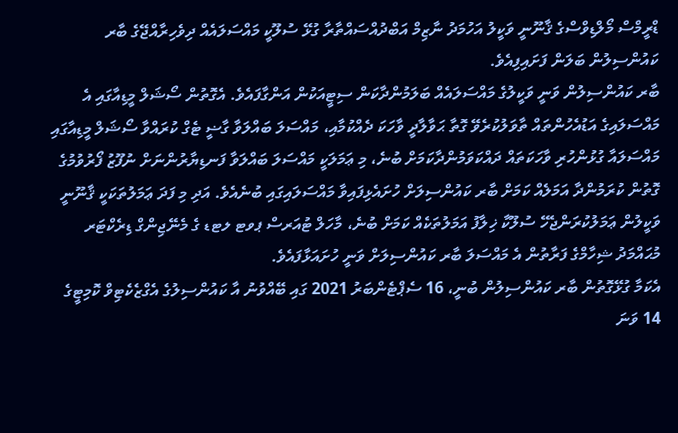ޑްރީމްސް މޯލްޑިވްސްގެ ޤާނޫނީ ވަކީލު އަހުމަދު ނާޒިމް އަބްދުއްސައްތާރާ ގުޅޭ ސުލޫކީ މައްސަލައެއް ދިވެހިރާއްޖޭގެ ބާރ ކައުންސިލުން ބަލަން ފަށައިފިއެވެ.
ބާރ ކައުންސިލުން ވަނީ ވަކީލުގެ މައްސަލައެއް ބަލަމުންދާކަން ސިޓީއަކުން އަންގާފައެވެ. އެގޮތުން ސޯޝަލް މީޑިއާގައި އެ މައްސަލައިގެ އަޑުއެހުންތައް ތާވަލުކުރެވޭ ގޮތާ ޙަވާލާދީ ވާހަކަ ދެއްކުމާއި، މައްސަލަ ބައްލަވާ ގާޟީ ޓެގް ކުރައްވާ ސޯޝަލް މީޑިއާގައި މައްސަލައާ ގުޅުންހުރި ވާހަކަތައް ދައްކަވަމުންދާކަމަށް ބުނެ، މި ޢަމަލަކީ މައްސަލަ ބައްލަވާ ފަނޑިޔާރުންނަށް ނުފޫޒު ފޯރުވުމުގެ ގޮތުން ކުރަމުންދާ އަމަލެއް ކަމަށް ބާރ ކައުންސިލަށް ހުށައެޅިފައިވާ މައްސަލައިގައި ބުނެއެވެ. އަދި މި ފަދަ ޢަމަލުތަކަކީ ޤާނޫނީ ވަކީލުން ޢަމަލުކުރަންޖެހޭ ސުލޫކާ ޚިލާފު އަމަލުތަކެއް ކަމަށް ބުނެ، މާހަލް ޓުއަރސް ޕވޓ ލޓޑ ގެ މެނޭޖިންގް ޑިރެކްޓަރ މުޙައްމަދު ޝިހާމްގެ ފަރާތުން އެ މައްސަލަ ބާރ ކައުންސިލަށް ވަނީ ހުށައަޅާފައެވެ.
އެކަމާ ގުޅޭގޮތުން ބާރ ކައުންސިލުން ބުނީ، 16 ސެޕްޓެންބަރު 2021 ގައި ބޭއްވުނު އާ ކައުންސިލުގެ އެގްޒެކެޓިވް ކޮމިޓީގެ 14 ވަނަ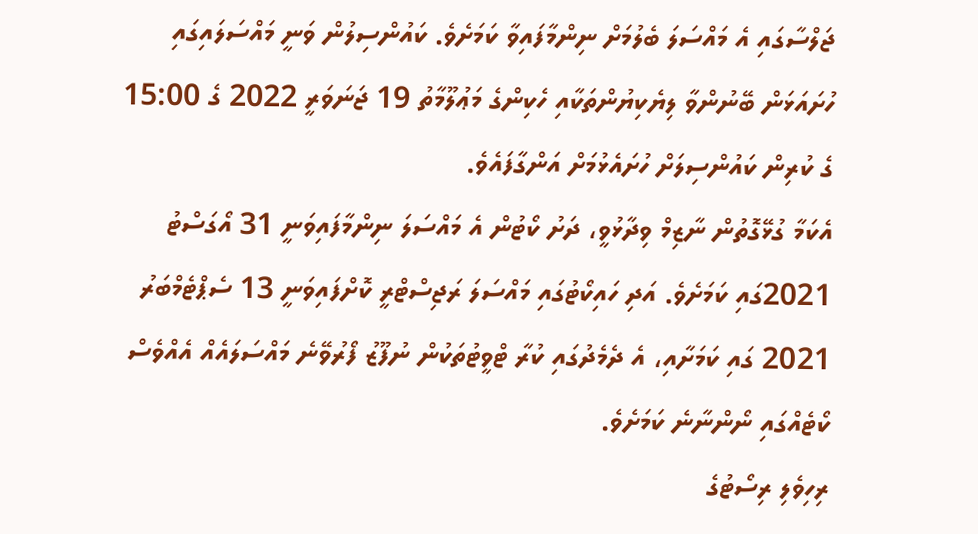ޖަލްސާގައި އެ މައްސަލަ ބެލުމަށް ނިންމާފައިވާ ކަމަށެވެ. ކައުންސިލުން ވަނީ މައްސަލައިގައި ހުށައަޅަން ބޭނުންވާ ލިޔެކިޔުންތަކާއި ހެކިންގެ މަޢުލޫމާތު 19 ޖަނަވަރީ 2022 ގެ 15:00 ގެ ކުރިން ކައުންސިލަށް ހުށައެޅުމަށް އަންގާފައެވެ.
އެކަމާ ގުޅޭގޮތުން ނާޒިމް ވިދާޅުވީ، ދަށު ކޯޓުން އެ މައްސަލަ ނިންމާފައިވަނީ 31 އޯގަސްޓު 2021ގައި ކަމަށެވެ. އަދި ހައިކޯޓުގައި މައްސަލަ ރަޖިސްޓްރީ ކޮށްފައިވަނީ 13 ސެޕްޓެމްބަރު 2021 ގައި ކަމަށާއި، އެ ދެމެދުގައި ކުރާ ޓްވީޓުތަކުން ނުފޫޒު ފޯރުވޭނެ މައްސަލައެއް އެއްވެސް ކޯޓެއްގައި ނޯންނާނެ ކަމަށެވެ.
ރިހިވެލި ރިސޯޓުގެ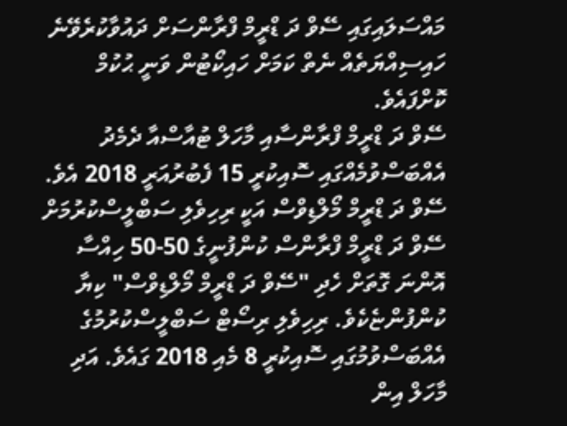މައްސަލައިގައި ސޭވް ދަ ޑްރީމް ފްރާންސަށް ދައުވާކުރެވޭނެ ހައިސިއްޔަތެއް ނެތް ކަމަށް ހައިކޯޓުން ވަނީ ޙުކުމް ކޮށްފައެވެ.
ސޭވް ދަ ޑްރީމް ފްރާންސާއި މާހަލް ޓުއާސްއާ ދެމެދު އެއްބަސްވުމެއްގައި ސޮއިކުރީ 15 ފެބުރުއަރީ 2018 އެވެ. ސޭވް ދަ ޑްރީމް މޯލްޑިވްސް އަކީ ރިހިވެލި ސަބްލީސްކުރުމަށް ސޭވް ދަ ޑްރީމް ފްރާންސް ކުންފުނީގެ 50-50 ހިއްސާ އޮންނަ ގޮތަށް ހެދި "ސޭވް ދަ ޑްރީމް މޯލްޑިވްސް" ކިޔާ ކުންފުންޏެކެވެ. ރިހިވެލި ރިސޯޓް ސަބްލީސްކުރުމުގެ އެއްބަސްވުމުގައި ސޮއިކުރީ 8 މެއި 2018 ގައެވެ. އަދި މާހަލް އިން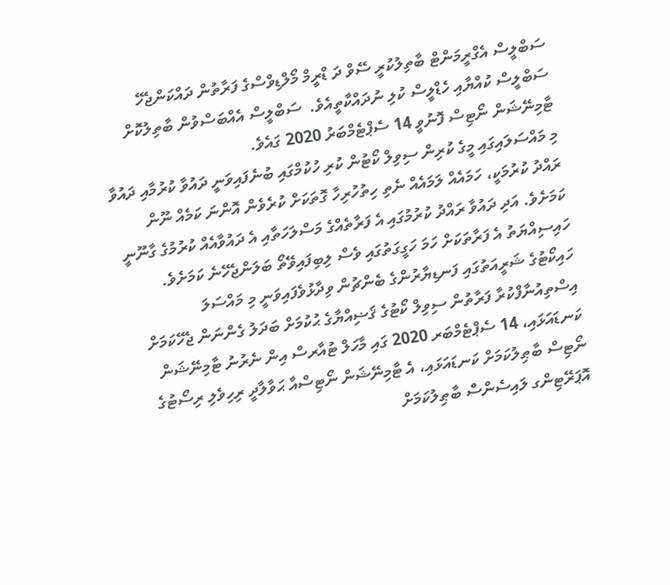ސަބްލީސް އެގްރީމަންޓް ބާތިލުކުރީ ސޭވް ދަ ޑްރީމް މޯލްޑިވްސްގެ ފަރާތުން ދައްކަންޖެހޭ ސަބްލީސް ކުއްޔާއި ހެޑްލީސް ކުލި ނުދައްކާތީއެވެ.  ސަބްލީސް އެއްބަސްވުން ބާތިލުކޮށް ޓާމިނޭޝަން ނޯޓިސް ފޮނުވީ 14 ސެޕްޓެމްބަރު 2020 ގައެވެ.
މި މައްސަލައިގައި މީގެ ކުރިން ސިވިލް ކޯޓުން ކުރި ހުކުމްގައި ބުނެފައިވަނީ ދައުވާ ކުރުމާއި ދައުވާ ރައްދު ކުރުމަކީ، ހަމައެއް ލަމައެއް ނެތި ހިތުހުރިހާ ގޮތަކަށް ކުރެވެން އޮންނަ ކަމެއް ނޫން ކަމަށެވެ. އަދި ދައުވާ ރައްދު ކުރުމުގައި އެ ފަރާތެއްގެ މަސްލަހަތާއި އެ ދައުވާއެއް ކުރުމުގެ ގާނޫނީ ހައިސިއްޔަތު އެ ފަރާތަކަށް ހަމަ ހަގީގަތުގައި ވެސް ލިބިފައިވޭތޯ ބަލަންޖެހޭނެ ކަމަށެވެ.
ހައިކޯޓުގެ ޝަރީއަތުގައި ފަނޑިޔާރުންގެ ބެންޗުން ވިދާޅުވެފައިވަނީ މި މައްސަލަ އިސްތިއުނާފްކުރާ ފަރާތުން ސިވިލް ކޯޓުގެ ޤަޟިއްޔާގެ ޙުކުމަށް ބަދަލު ގެންނަން ޖެހޭކަމަށް ކަނޑައަޅައި، 14 ސެޕްޓެމްބަރ 2020 ގައި މާހަލް ޓުއާރސް އިން ނެރުނު ޓާމިނޭޝަން ނޯޓިސް ބާޠިލުކަމަށް ކަނޑައަޅައި، އެ ޓާމިނޭޝަން ނޯޓިސްއާ ޙަވާލާދީ ރިހިވެލި ރިސޯޓުގެ އޮޕަރޭޓިންގ ލައިސެންސް ބާޠިލުކަމަށް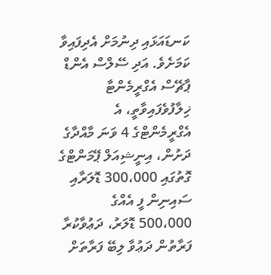ކަނޑައަޅައި ދިނުމަށް އެދިފައިވާ ކަމަށެވެ. އަދި ސޭލްސް އެންޑް ޕާޗޭސް އެގްރީމެންޓާ ޚިލާފުވެފައިވާތީ، އެ އެގްރީމެންޓްގެ 4 ވަނަ މާއްދާގެ ދަށުން، އިނީޝިއަލް ޕޭމަންޓްގެ ގޮތުގައި 300،000 ޑޮލަރާއި ސައިނިން ފީ އެއްގެ 500،000 ޑޮލަރު، ދަޢުވާކުރާ ފަރާތުން ދަޢުވާ ލިބޭ ފަރާތަށް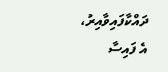ދައްކާފައިވާއިރު، އެ ފައިސާ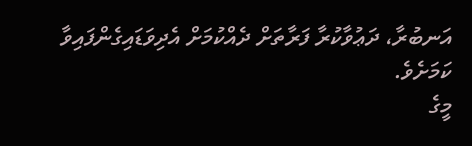އަނބުރާ، ދަޢުވާކުރާ ފަރާތަށް ދެއްކުމަށް އެދިވަޑައިގެންފައިވާ ކަމަށެވެ.
މީގެ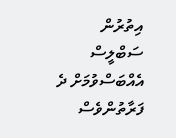އިތުރުން ސަބްލީސް އެއްބަސްވުމަށް ދެ ފަރާތުންވެސް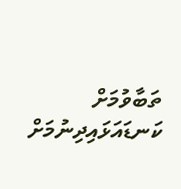ތަބާވުމަށް ކަނޑައަޅައިދިނުމަށް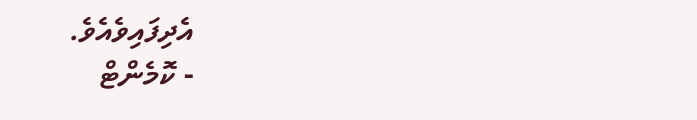އެދިފައިވެއެވެ.
- ކޮމެންޓް